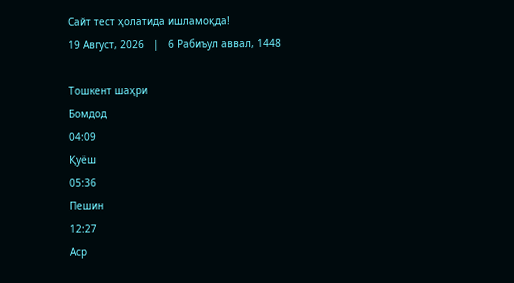Сайт тест ҳолатида ишламоқда!
19 Август, 2026   |   6 Рабиъул аввал, 1448

Тошкент шаҳри
Бомдод
04:09
Қуёш
05:36
Пешин
12:27
Аср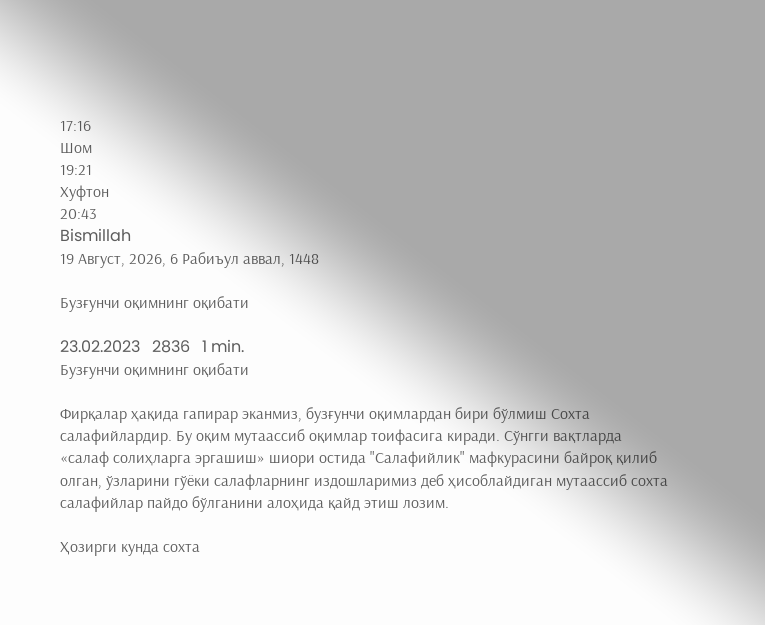17:16
Шом
19:21
Хуфтон
20:43
Bismillah
19 Август, 2026, 6 Рабиъул аввал, 1448

Бузғунчи оқимнинг оқибати

23.02.2023   2836   1 min.
Бузғунчи оқимнинг оқибати

Фирқалар ҳақида гапирар эканмиз, бузғунчи оқимлардан бири бўлмиш Сохта салафийлардир. Бу оқим мутаассиб оқимлар тоифасига киради. Сўнгги вақтларда «салаф солиҳларга эргашиш» шиори остида "Салафийлик" мафкурасини байроқ қилиб олган, ўзларини гўёки салафларнинг издошларимиз деб ҳисоблайдиган мутаассиб сохта салафийлар пайдо бўлганини алоҳида қайд этиш лозим.

Ҳозирги кунда сохта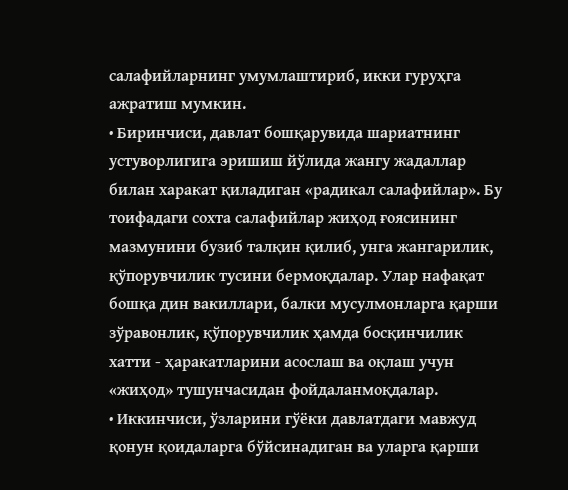салафийларнинг умумлаштириб, икки гуруҳга ажратиш мумкин.
• Биринчиси, давлат бошқарувида шариатнинг устуворлигига эришиш йўлида жангу жадаллар билан харакат қиладиган «радикал салафийлар». Бу тоифадаги сохта салафийлар жиҳод ғоясининг мазмунини бузиб талқин қилиб, унга жангарилик, қўпорувчилик тусини бермоқдалар. Улар нафақат бошқа дин вакиллари, балки мусулмонларга қарши зўравонлик, қўпорувчилик ҳамда босқинчилик хатти - ҳаракатларини асослаш ва оқлаш учун «жиҳод» тушунчасидан фойдаланмоқдалар.
• Иккинчиси, ўзларини гўёки давлатдаги мавжуд қонун қоидаларга бўйсинадиган ва уларга қарши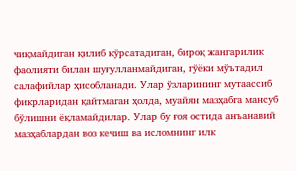чиқмайдиган қилиб кўрсатадиган, бироқ жангарилик фаолияти билан шуғулланмайдиган, гўёки мўътадил салафийлар ҳисобланади. Улар ўзларининг мутаассиб фикрларидан қайтмаган ҳолда, муайян мазҳабга мансуб бўлишни ёқламайдилар. Улар бу ғоя остида анъанавий мазҳаблардан воз кечиш ва исломнинг илк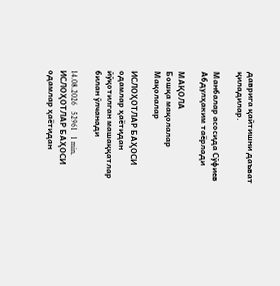даврига қайтишни даъват қиладилар.

Манбалар асосида Сўфиев Абдулҳаким таёрлади

МАҚОЛА
Бошқа мақолалар
Мақолалар

ИСЛОҲОТЛАР БАҲОСИ одамлар ҳаётидан йўқотилган машаққатлар билан ўлчанади

14.08.2026   52961   1 min.
ИСЛОҲОТЛАР БАҲОСИ одамлар ҳаётидан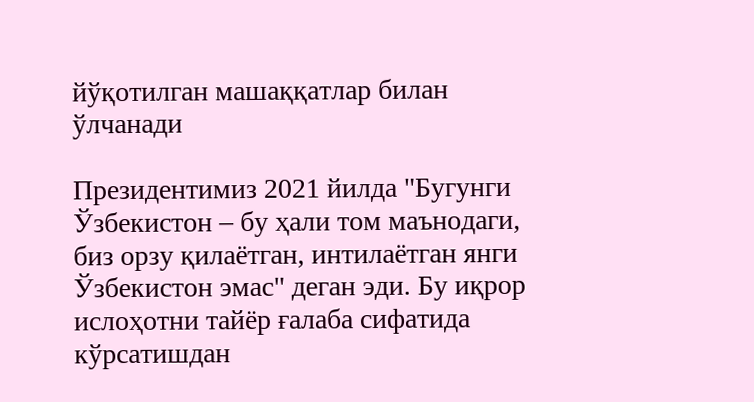йўқотилган машаққатлар билан ўлчанади

Президентимиз 2021 йилда "Бугунги Ўзбекистон – бу ҳали том маънодаги, биз орзу қилаётган, интилаётган янги Ўзбекистон эмас" деган эди. Бу иқрор ислоҳотни тайёр ғалаба сифатида кўрсатишдан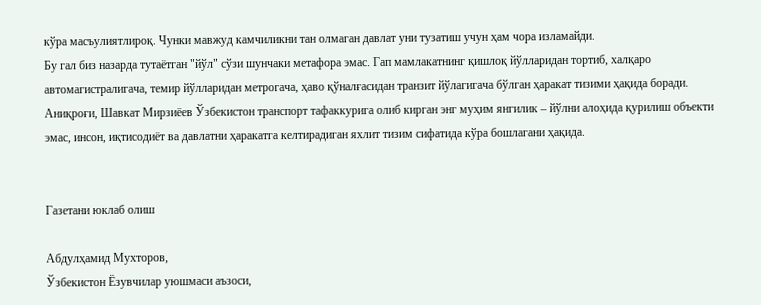кўра масъулиятлироқ. Чунки мавжуд камчиликни тан олмаган давлат уни тузатиш учун ҳам чора изламайди.
Бу гал биз назарда тутаётган "йўл" сўзи шунчаки метафора эмас. Гап мамлакатнинг қишлоқ йўлларидан тортиб, халқаро автомагистралигача, темир йўлларидан метрогача, ҳаво қўналғасидан транзит йўлагигача бўлган ҳаракат тизими ҳақида боради. Аниқроғи, Шавкат Мирзиёев Ўзбекистон транспорт тафаккурига олиб кирган энг муҳим янгилик – йўлни алоҳида қурилиш объекти эмас, инсон, иқтисодиёт ва давлатни ҳаракатга келтирадиган яхлит тизим сифатида кўра бошлагани ҳақида.


Газетани юклаб олиш

Абдулҳамид Мухторов,
Ўзбекистон Ёзувчилар уюшмаси аъзоси,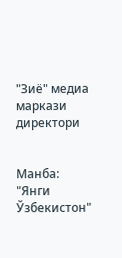"Зиё" медиа маркази директори


Манба: "Янги Ўзбекистон"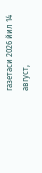газетаси 2026 йил 14 август,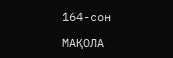164-сон

МАҚОЛА